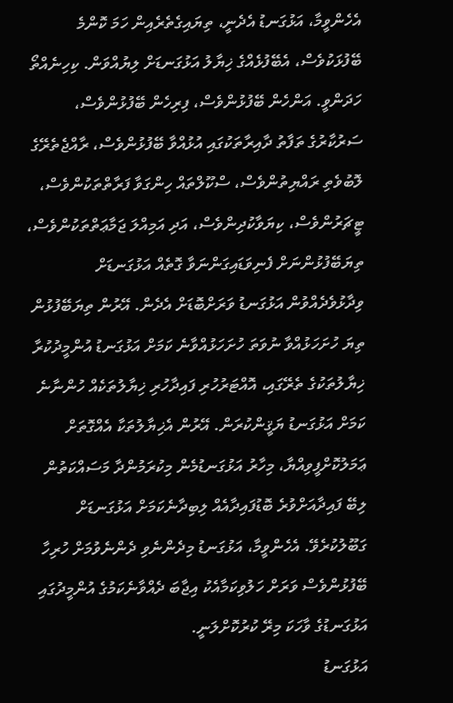އެހެންވީމާ، އަޅުގަނޑު އެދެނީ، ތިޔައިގެތެރެއިން ހަމަ ކޮންމެ ބޭފުޅަކުވެސް، އެބޭފުޅެއްގެ ޚިޔާލު އަޅުގަނޑަށް ލިޔުއްވަން. ކިހިނެއްތޯ ހަދަންވީ. އަންހެން ބޭފުޅުންވެސް، ފިރިހެން ބޭފުޅުންވެސް، ސަރުކާރުގެ ތަފާތު ދާއިރާތަކުގައި އުޅުއްވާ ބޭފުޅުންވެސް، ރާއްޖެތެރޭގެ ލޮބުވެތި ރައްޔިތުންވެސް، ސްކޫލްތައް ހިންގަވާ ފަރާތްތަކުންވެސް، ޓީޗަރުންވެސް، ކިޔަވާކުދިންވެސް، އަދި އަމިއްލަ ޖަމާޢަތްތަކުންވެސް، ތިޔަބޭފުޅުންނަށް ފެނިވަޑައިގަންނަވާ ގޮތެއް އަޅުގަނޑަށް ވިދާޅުވެދެއްވުން އަޅުގަނޑު ވަރަށްބޮޑަށް އެދެން. އޭރުން ތިޔަބޭފުޅުން ތިޔަ ހުށަހަޅުއްވާ ނުވަތަ ހުށަހަޅުއްވާނެ ކަމަށް އަޅުގަނޑު އުންމީދުކުރާ ޚިޔާލުތަކުގެ ތެރޭގައި، އޮއްޓަރުހުރި ފައިދާހުރި ޚިޔާލުތަކެއް ހުންނާނެ ކަމަށް އަޅުގަނޑު ޔަޤީންކުރަން. އޭރުން އެޚިޔާލުތަކާ އެއްގޮތަށް ޢަމަލުކޮށްފީވިއްޔާ، މިހާރު އަޅުގަނޑުމެން މިކުރަމުންދާ މަސައްކަތުން ލިބޭ ފައިދާއަށްވުރެ ބޮޑުފައިދާއެއް ލިބިދާނެކަމަށް އަޅުގަނޑަށް ގަބޫލުކުރެވޭ. އެހެންވީމާ، އަޅުގަނޑު މިދެންނެވި ދެންނެވުމަށް ހުރިހާ ބޭފުޅުންވެސް ވަރަށް ހަލުވިކަމާއެކު އިޖާބަ ދެއްވާނެކަމުގެ އުންމީދުގައި އަޅުގަނޑުގެ ވާހަކަ މިރޭ ކުރުކޮށްލަނީ.
އަޅުގަނޑު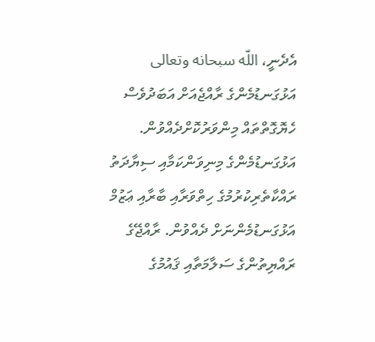އެދެނީ، اللّه سبحانه وتعالى އަޅުގަނޑުމެންގެ ރާއްޖެއަށް އަބަދުވެސް ހެޔޮގޮތްތައް މިންވަރުކޮށްދެއްވުން. އަޅުގަނޑުމެންގެ މިނިވަންކަމާއި ސިޔާދަތު ރައްކާތެރިކުރުމުގެ ހިތްވަރާއި ބާރާއި ޢަޒުމް އަޅުގަނޑުމެންނަށް ދެއްވުން. ރާއްޖޭގެ ރައްޔިތުންގެ ސަލާމަތާއި ޤައުމުގެ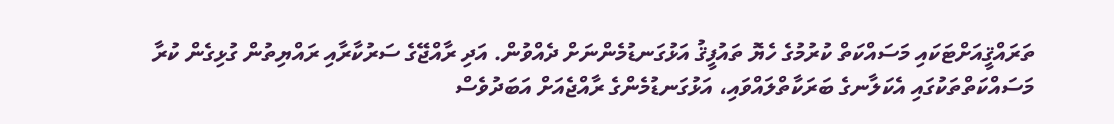ތަރައްޤީއަށްޓަކައި މަސައްކަތް ކުރުމުގެ ހެޔޮ ތައުފީޤު އަޅުގަނޑުމެންނަށް ދެއްވުން. އަދި ރާއްޖޭގެ ސަރުކާރާއި ރައްޔިތުން ގުޅިގެން ކުރާ މަސައްކަތްތަކުގައި އެކަލާނގެ ބަރަކާތްލައްވައި، އަޅުގަނޑުމެންގެ ރާއްޖެއަށް އަބަދުވެސް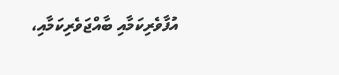އުފާވެރިކަމާއި ބާއްޖަވެރިކަމާއި،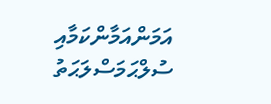އަމަންއަމާންކަމާއި ސުލްޙަމަސްލަޙަތު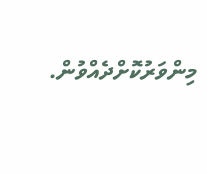މިންވަރުކޮށްދެއްވުން.